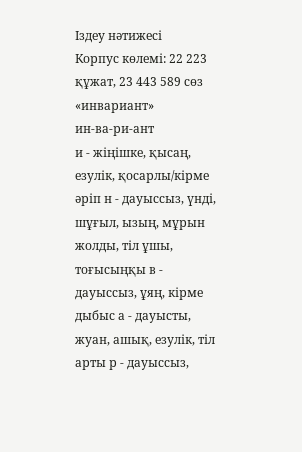Іздеу нәтижесі
Корпус көлемі: 22 223 құжат, 23 443 589 сөз
«инвариант»
ин-ва-ри-ант
и - жіңішке, қысаң, езулік, қосарлы/кірме әріп н - дауыссыз, үнді, шұғыл, ызың, мұрын жолды, тіл ұшы, тоғысыңқы в - дауыссыз, ұяң, кірме дыбыс а - дауысты, жуан, ашық, езулік, тіл арты р - дауыссыз,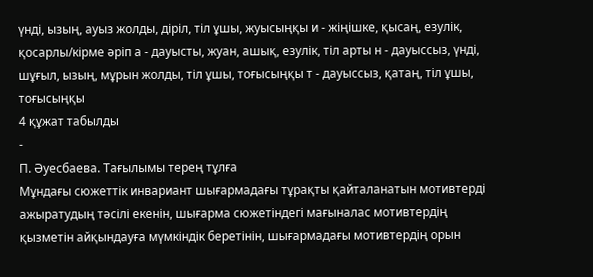үнді, ызың, ауыз жолды, діріл, тіл ұшы, жуысыңқы и - жіңішке, қысаң, езулік, қосарлы/кірме әріп а - дауысты, жуан, ашық, езулік, тіл арты н - дауыссыз, үнді, шұғыл, ызың, мұрын жолды, тіл ұшы, тоғысыңқы т - дауыссыз, қатаң, тіл ұшы, тоғысыңқы
4 құжат табылды
-
П. Әуесбаева. Тағылымы терең тұлға
Мұндағы сюжеттік инвариант шығармадағы тұрақты қайталанатын мотивтерді ажыратудың тәсілі екенін, шығарма сюжетіндегі мағыналас мотивтердің қызметін айқындауға мүмкіндік беретінін, шығармадағы мотивтердің орын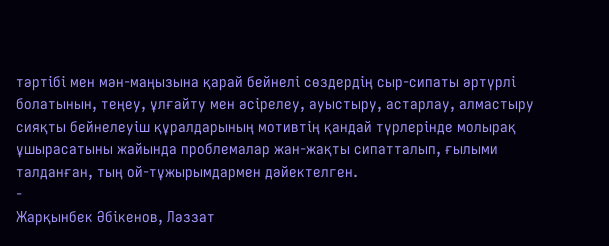тәртібі мен мән-маңызына қарай бейнелі сөздердің сыр-сипаты әртүрлі болатынын, теңеу, ұлғайту мен әсірелеу, ауыстыру, астарлау, алмастыру сияқты бейнелеуіш құралдарының мотивтің қандай түрлерінде молырақ ұшырасатыны жайында проблемалар жан-жақты сипатталып, ғылыми талданған, тың ой-тұжырымдармен дәйектелген.
-
Жарқынбек Әбікенов, Ләззат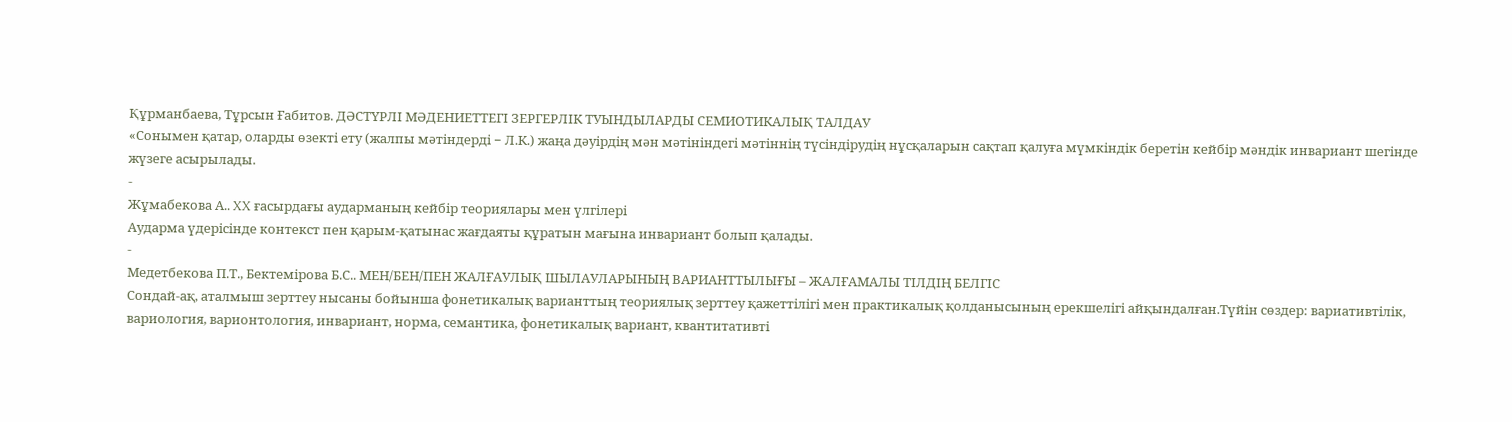Құрманбаева, Тұрсын Ғабитов. ДӘСТҮРЛІ МӘДЕНИЕТТЕГІ ЗЕРГЕРЛІК ТУЫНДЫЛАРДЫ СЕМИОТИКАЛЫҚ ТАЛДАУ
«Сонымен қатар, оларды өзекті ету (жалпы мәтіндерді − Л.К.) жаңа дәуірдің мән мәтініндегі мәтіннің түсіндірудің нұсқаларын сақтап қалуға мүмкіндік беретін кейбір мәндік инвариант шегінде жүзеге асырылады.
-
Жұмабекова А.. XX ғасырдағы аударманың кейбір теориялары мен үлгілері
Аударма үдерісінде контекст пен қарым-қатынас жағдаяты құратын мағына инвариант болып қалады.
-
Медетбекова П.Т., Бектемірова Б.С.. МЕН/БЕН/ПЕН ЖАЛҒАУЛЫҚ ШЫЛАУЛАРЫНЫҢ ВАРИАНТТЫЛЫҒЫ – ЖАЛҒАМАЛЫ ТІЛДІҢ БЕЛГІС
Сондай-ақ, аталмыш зерттеу нысаны бойынша фонетикалық варианттың теориялық зерттеу қажеттілігі мен практикалық қолданысының ерекшелігі айқындалған.Түйін сөздер: вариативтілік, вариология, варионтология, инвариант, норма, семантика, фонетикалық вариант, квантитативті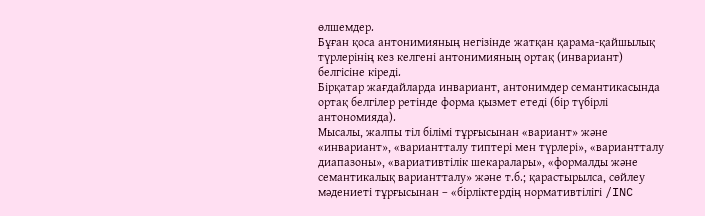өлшемдер.
Бұған қоса антонимияның негізінде жатқан қарама-қайшылық түрлерінің кез келгені антонимияның ортақ (инвариант) белгісіне кіреді.
Бірқатар жағдайларда инвариант, антонимдер семантикасында ортақ белгілер ретінде форма қызмет етеді (бір түбірлі антономияда).
Мысалы, жалпы тіл білімі тұрғысынан «вариант» және «инвариант», «вариантталу типтері мен түрлері», «вариантталу диапазоны», «вариативтілік шекаралары», «формалды және семантикалық вариантталу» және т.б.; қарастырылса, сөйлеу мәдениеті тұрғысынан – «бірліктердің нормативтілігі /INC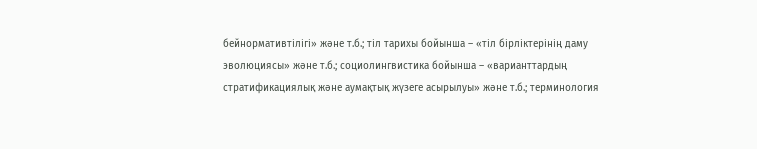бейнормативтілігі» және т.б.; тіл тарихы бойынша – «тіл бірліктерінің даму эволюциясы» және т.б.; социолингвистика бойынша – «варианттардың стратификациялық және аумақтық жүзеге асырылуы» және т.б.; терминология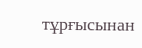тұрғысынан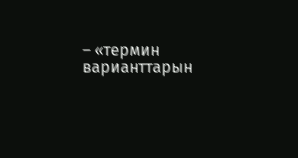– «термин варианттарын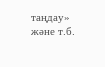таңдау» және т.б.